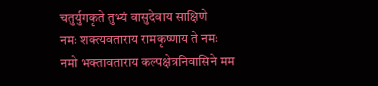चतुर्युगकृते तुभ्यं वासुदेवाय साक्षिणे
नमः शक्त्यवताराय रामकृष्णाय ते नमः
नमो भक्तावताराय कल्पक्षेत्रनिवासिने मम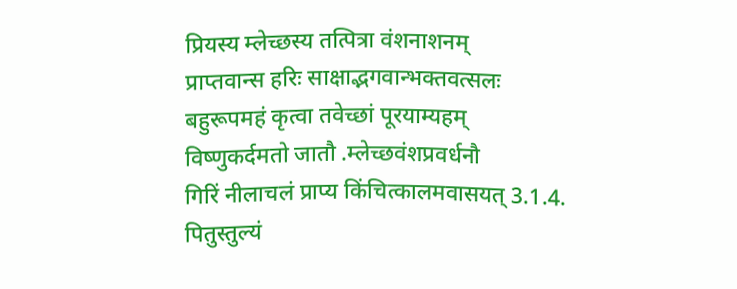प्रियस्य म्लेच्छस्य तत्पित्रा वंशनाशनम्
प्राप्तवान्स हरिः साक्षाद्भगवान्भक्तवत्सलः
बहुरूपमहं कृत्वा तवेच्छां पूरयाम्यहम्
विष्णुकर्दमतो जातौ .म्लेच्छवंशप्रवर्धनौ
गिरिं नीलाचलं प्राप्य किंचित्कालमवासयत् 3.1.4.
पितुस्तुल्यं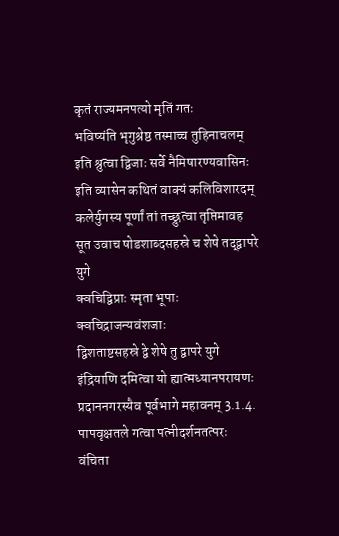कृतं राज्यमनपत्यो मृतिं गतः
भविष्यंति भृगुश्रेष्ठ तस्माच्च तुहिनाचलम्
इति श्रुत्वा द्विजाः सर्वे नैमिषारण्यवासिनः
इति व्यासेन कथितं वाक्यं कलिविशारदम्
कलेर्युगस्य पूर्णां तां तच्छ्रुत्वा तृप्तिमावह
सूत उवाच षोडशाब्दसहस्रे च शेषे तद्द्वापरे युगे
क्वचिद्विप्राः स्मृता भूपाः क्वचिद्राजन्यवंशजाः
द्विशताष्टसहस्रे द्वे शेषे तु द्वापरे युगे
इंद्रियाणि दमित्वा यो ह्यात्मध्यानपरायणः
प्रदाननगरस्यैव पूर्वभागे महावनम् 3.1.4.
पापवृक्षतले गत्वा पत्नीदर्शनतत्परः
वंचिता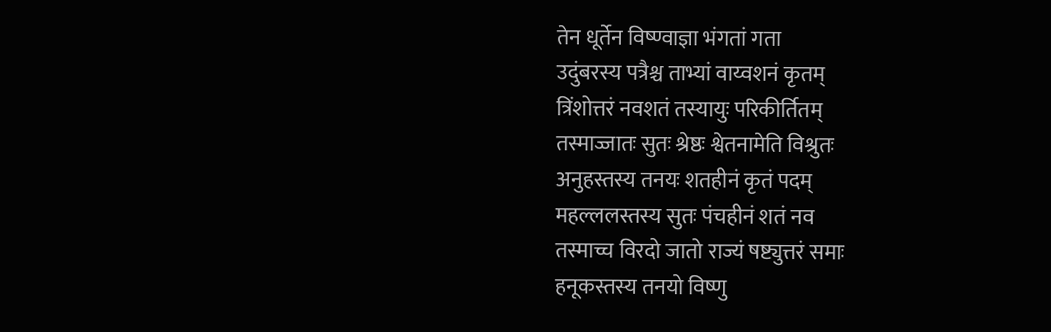तेन धूर्तेन विष्ण्वाज्ञा भंगतां गता
उदुंबरस्य पत्रैश्च ताभ्यां वाय्वशनं कृतम्
त्रिंशोत्तरं नवशतं तस्यायुः परिकीर्तितम्
तस्माज्जातः सुतः श्रेष्ठः श्वेतनामेति विश्रुतः
अनुहस्तस्य तनयः शतहीनं कृतं पदम्
महल्ललस्तस्य सुतः पंचहीनं शतं नव
तस्माच्च विरदो जातो राज्यं षष्ट्युत्तरं समाः
हनूकस्तस्य तनयो विष्णु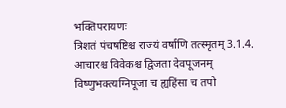भक्तिपरायणः
त्रिशतं पंचषष्टिश्च राज्यं वर्षाणि तत्स्मृतम् 3.1.4.
आचारश्च विवेकश्च द्विजता देवपूजनम्
विष्णुभक्त्यग्निपूजा च ह्यहिंसा च तपो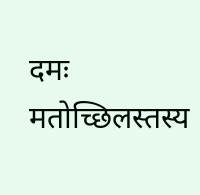दमः
मतोच्छिलस्तस्य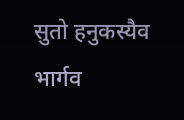सुतो हनुकस्यैव भार्गव